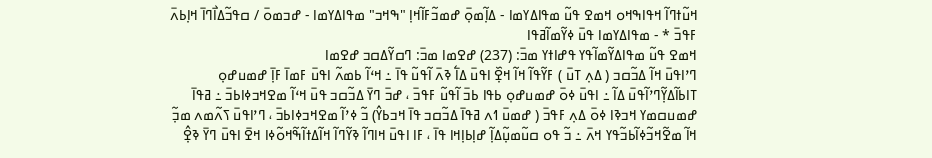ߞߎ߬ߙߣߊ߬ ߞߟߊߒߞߋ ߞߘߐ ߟߎ߬ ߘߟߊߡߌߘߊ - ߡߊ߲߬ߘߋ߲߫ ߝߘߏ߬ߓߊ߬ߞߊ߲ "ߒߞߏ" ߘߟߊߡߌߘߊ - ߝߏߘߋ߫ / ߛߟߏ߬ߡߊ߯ߣߊ߫ ߞߊ߲ߕߍ߫ ߓߟߏ߫ * - ߘߟߊߡߌߘߊ ߟߎ߫ ߦߌ߬ߘߊ߬ߥߟߊ
ߞߘߐ ߟߎ߬ ߘߟߊߡߌ߬ߘߊ߬ߟߌ ߟߝߊߙߌ ߘߏ߫: (237) ߝߐߘߊ ߘߏ߫: ߣߛߌ߬ߡߛߏ ߝߐߘߊ
ߣߴߊߟߎ߫ ߞߊ߬ ߡߏ߬ߛߏ ( ߡߍ߲ ߠߎ߫ ) ߓߌ߬ߟߊ߬ ߞߊ߬ ߞߐ߲߰ ߊߟߎ߫ ߡߊ߱ ߢߍ߫ ߊ߬ߟߎ߬ ߟߊ߫ ߸ ߞߵߊ߬ ߕߘߍ߬ ߊߟߎ߫ ߓߘߊ߫ ߓߊ߲߫ ߝߘߎߝߋ߲ ߠߊߕߊ߬ߡߌ߲߬ߣߴߊ߬ߟߎ߫ ߡߊ߬ ߸ ߊߟߎ߫ ߦߋ߫ ߝߘߎߝߋ߲ ߕߟߊ ߕߏ߫ ߊ߬ߟߎ߬ ߓߟߏ߫ ، ߝߏ߫ ߣߌ߫ ߡߏ߬ߛߏ ߟߎ߫ ߞߵߊ߬ ߘߐߞߏߦߊߕߏ߫ ߸ ߥߟߊ߫ ߝߘߎߛߘߌ ߞߏߢߊ ߦߋ߫ ߡߍ߲ ߓߟߏ߫ ( ߝߘߎ߫ ߗߍ ߥߟߊ߫ ߡߏ߬ߛߏ ߟߊ߫ ߞߏߕߌ߮) ߏ߬ ߦߴߊ߬ ߘߐߞߏߦߊߕߏ߫ ، ߣߴߊߟߎ߫ ߖߍ߬ߘߍ ߘߏ߲߬ ߞߊ߬ ߘߐ߬ߞߏ߬ߦߊ߬ߕߏ߬ߟߌ ߞߍ߫ ߸ ߏ߬ ߟߋ ߛߎ߬ߘߎ߲߬ߡߊ߲߬ ߝߊ߲ߕߊ߲ߞߊ ߟߊ߫ ، ߓߊ ߊߟߎ߫ ߞߊߣߊ߬ ߢߌ߬ߣߊ߬ ߞߊ߬ߡߙߊ߬ߒ߬ߞߋ߬ߦߊ ߞߐ߫ ߊߟߎ߫ ߣߌ߫ ߢߐ߲߮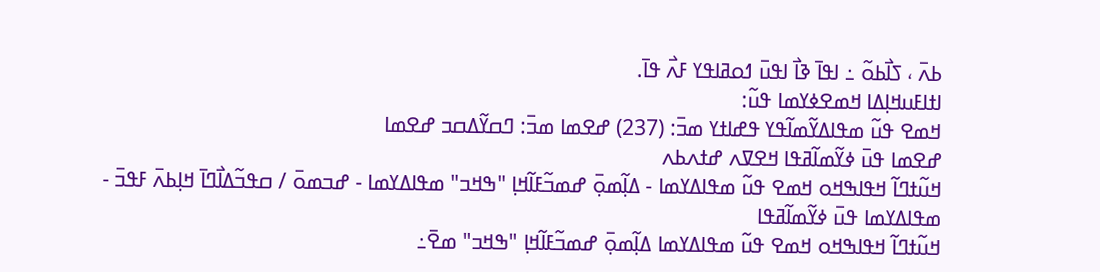ߕߍ߫ ، ߖߊ߯ߕߋ߬ ߸ ߊߟߊ߫ ߢߊ߯ ߊߟߎ߫ ߗߋߥߊߟߌ ߓߍ߯ ߟߊ߫.
ߊߙߊߓߎߞߊ߲ߡߊ ߞߘߐߦߌߘߊ ߟߎ߬:
ߞߘߐ ߟߎ߬ ߘߟߊߡߌ߬ߘߊ߬ߟߌ ߟߝߊߙߌ ߘߏ߫: (237) ߝߐߘߊ ߘߏ߫: ߣߛߌ߬ߡߛߏ ߝߐߘߊ
ߝߐߘߊ ߟߎ߫ ߦߌ߬ߘߊ߬ߥߟߊ ߞߐߜߍ ߝߙߍߕߍ
ߞߎ߬ߙߣߊ߬ ߞߟߊߒߞߋ ߞߘߐ ߟߎ߬ ߘߟߊߡߌߘߊ - ߡߊ߲߬ߘߋ߲߫ ߝߘߏ߬ߓߊ߬ߞߊ߲ "ߒߞߏ" ߘߟߊߡߌߘߊ - ߝߏߘߋ߫ / ߛߟߏ߬ߡߊ߯ߣߊ߫ ߞߊ߲ߕߍ߫ ߓߟߏ߫ - ߘߟߊߡߌߘߊ ߟߎ߫ ߦߌ߬ߘߊ߬ߥߟߊ
ߞߎ߬ߙߣߊ߬ ߞߟߊߒߞߋ ߞߘߐ ߟߎ߬ ߘߟߊߡߌߘߊ ߡߊ߲߬ߘߋ߲߫ ߝߘߏ߬ߓߊ߬ߞߊ߲ "ߒߞߏ" ߘߐ߫߸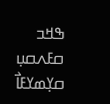ߒߞߏ ߛߓߍߛߎ߲ ߛߌ߲ߘߌߓߊ߯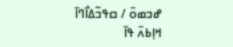ߝߏߘߋ߫ / ߛߟߏ߬ߡߊ߯ߣߊ߫ ߞߊ߲ߕߍ߫ ߟߊ߫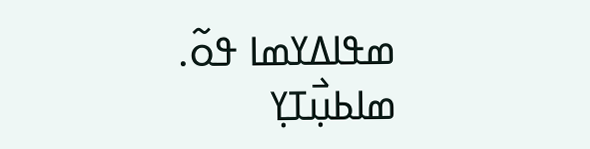ߘߟߊߡߌߘߊ ߟߋ߬.
ߘߊߕߎ߲߯ߠߌ߲